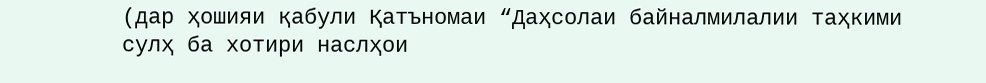(дар ҳошияи қабули Қатъномаи “Даҳсолаи байналмилалии таҳкими сулҳ ба хотири наслҳои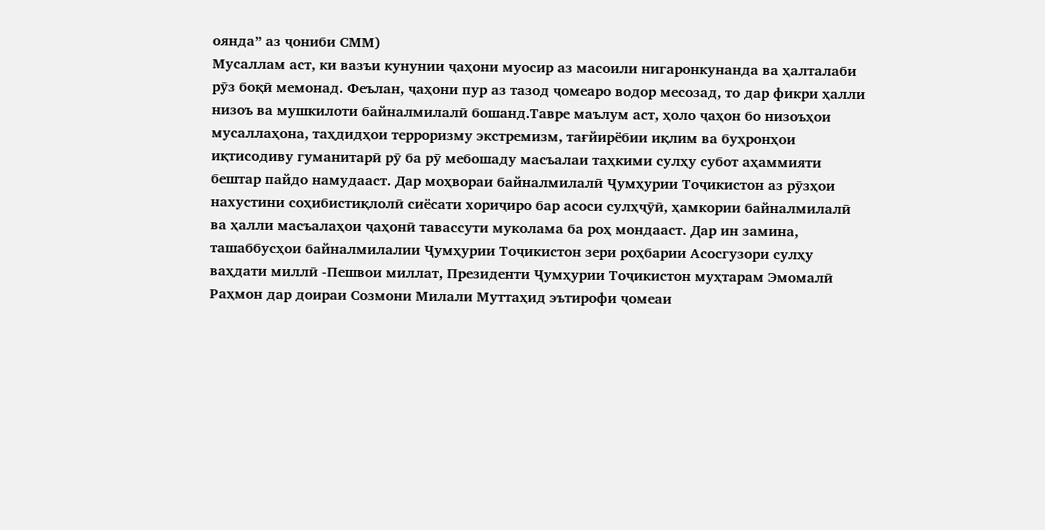оянда” аз ҷониби СММ)
Мусаллам аст, ки вазъи кунунии ҷаҳони муосир аз масоили нигаронкунанда ва ҳалталаби рӯз боқӣ мемонад. Феълан, ҷаҳони пур аз тазод ҷомеаро водор месозад, то дар фикри ҳалли низоъ ва мушкилоти байналмилалӣ бошанд.Тавре маълум аст, ҳоло ҷаҳон бо низоъҳои мусаллаҳона, таҳдидҳои терроризму экстремизм, тағйирёбии иқлим ва буҳронҳои иқтисодиву гуманитарӣ рӯ ба рӯ мебошаду масъалаи таҳкими сулҳу субот аҳаммияти бештар пайдо намудааст. Дар моҳвораи байналмилалӣ Ҷумҳурии Тоҷикистон аз рӯзҳои нахустини соҳибистиқлолӣ сиёсати хориҷиро бар асоси сулҳҷӯӣ, ҳамкории байналмилалӣ ва ҳалли масъалаҳои ҷаҳонӣ тавассути муколама ба роҳ мондааст. Дар ин замина, ташаббусҳои байналмилалии Ҷумҳурии Тоҷикистон зери роҳбарии Асосгузори сулҳу ваҳдати миллӣ -Пешвои миллат, Президенти Ҷумҳурии Тоҷикистон муҳтарам Эмомалӣ Раҳмон дар доираи Созмони Милали Муттаҳид эътирофи ҷомеаи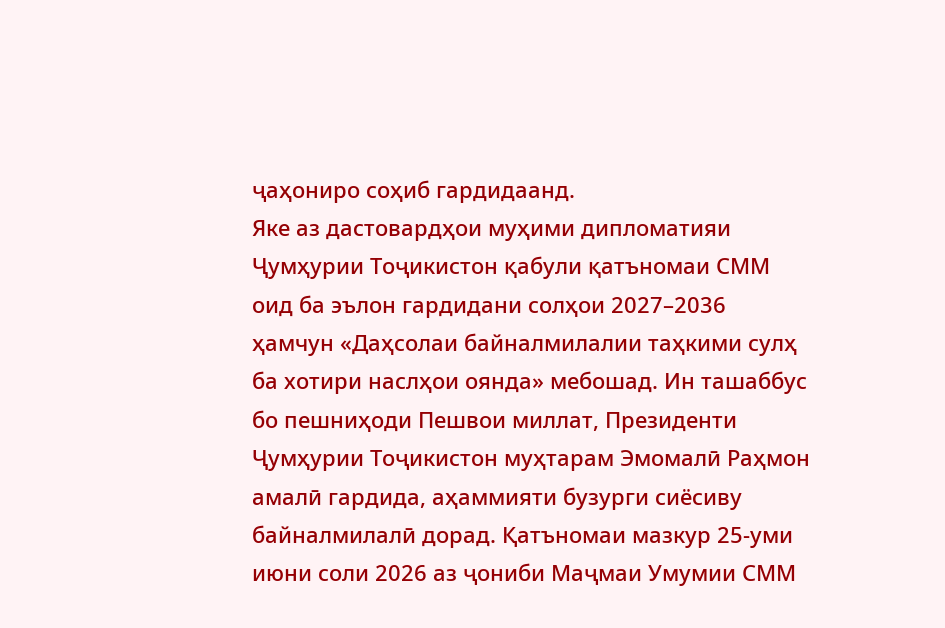ҷаҳониро соҳиб гардидаанд.
Яке аз дастовардҳои муҳими дипломатияи Ҷумҳурии Тоҷикистон қабули қатъномаи СММ оид ба эълон гардидани солҳои 2027–2036 ҳамчун «Даҳсолаи байналмилалии таҳкими сулҳ ба хотири наслҳои оянда» мебошад. Ин ташаббус бо пешниҳоди Пешвои миллат, Президенти Ҷумҳурии Тоҷикистон муҳтарам Эмомалӣ Раҳмон амалӣ гардида, аҳаммияти бузурги сиёсиву байналмилалӣ дорад. Қатъномаи мазкур 25-уми июни соли 2026 аз ҷониби Маҷмаи Умумии СММ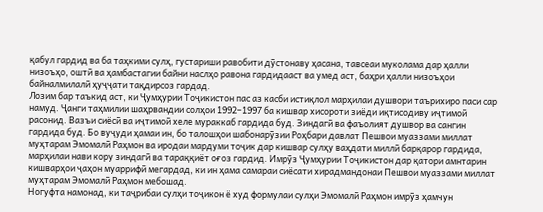қабул гардид ва ба таҳкими сулҳ, густариши равобити дӯстонаву ҳасана, тавсеаи муколама дар ҳалли низоъҳо, оштӣ ва ҳамбастагии байни наслҳо равона гардидааст ва умед аст, баҳри ҳалли низоъҳои байналмилалӣ ҳуҷҷати тақдирсоз гардад.
Лозим бар таъкид аст, ки Ҷумҳурии Тоҷикистон пас аз касби истиқлол марҳилаи душвори таърихиро паси сар намуд. Ҷанги таҳмилии шаҳрвандии солҳои 1992–1997 ба кишвар хисороти зиёди иқтисодиву иҷтимоӣ расонид. Вазъи сиёсӣ ва иҷтимоӣ хеле мураккаб гардида буд. Зиндагӣ ва фаъолият душвор ва сангин гардида буд. Бо вуҷуди ҳамаи ин, бо талошҳои шабонарӯзии Роҳбари давлат Пешвои муаззами миллат муҳтарам Эмомалӣ Раҳмон ва иродаи мардуми тоҷик дар кишвар сулҳу ваҳдати миллӣ барқарор гардида, марҳилаи нави кору зиндагӣ ва тараққиёт оғоз гардид. Имрӯз Ҷумҳурии Тоҷикистон дар қатори амнтарин кишварҳои ҷаҳон муаррифӣ мегардад, ки ин ҳама самараи сиёсати хирадмандонаи Пешвои муаззами миллат муҳтарам Эмомалӣ Раҳмон мебошад.
Ногуфта намонад, ки таҷрибаи сулҳи тоҷикон ё худ формулаи сулҳи Эмомалӣ Раҳмон имрӯз ҳамчун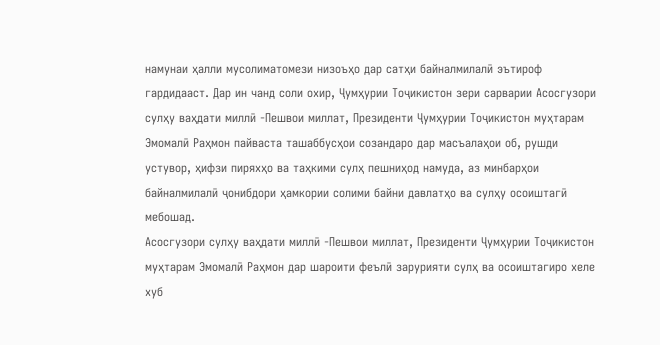намунаи ҳалли мусолиматомези низоъҳо дар сатҳи байналмилалӣ эътироф гардидааст. Дар ин чанд соли охир, Ҷумҳурии Тоҷикистон зери сарварии Асосгузори сулҳу ваҳдати миллӣ -Пешвои миллат, Президенти Ҷумҳурии Тоҷикистон муҳтарам Эмомалӣ Раҳмон пайваста ташаббусҳои созандаро дар масъалаҳои об, рушди устувор, ҳифзи пиряхҳо ва таҳкими сулҳ пешниҳод намуда, аз минбарҳои байналмилалӣ ҷонибдори ҳамкории солими байни давлатҳо ва сулҳу осоиштагӣ мебошад.
Асосгузори сулҳу ваҳдати миллӣ -Пешвои миллат, Президенти Ҷумҳурии Тоҷикистон муҳтарам Эмомалӣ Раҳмон дар шароити феълӣ зарурияти сулҳ ва осоиштагиро хеле хуб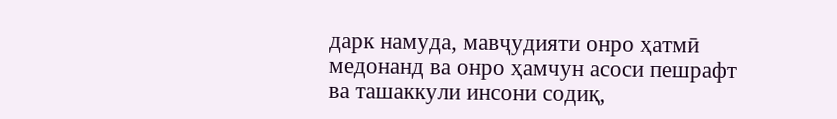дарк намуда, мавҷудияти онро ҳатмӣ медонанд ва онро ҳамчун асоси пешрафт ва ташаккули инсони содиқ,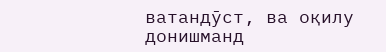ватандӯст, ва оқилу донишманд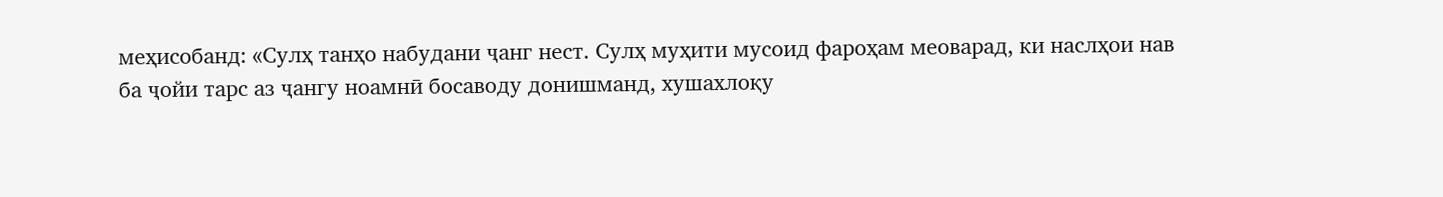меҳисобанд: «Сулҳ танҳо набудани ҷанг нест. Сулҳ муҳити мусоид фароҳам меоварад, ки наслҳои нав ба ҷойи тарс аз ҷангу ноамнӣ босаводу донишманд, хушахлоқу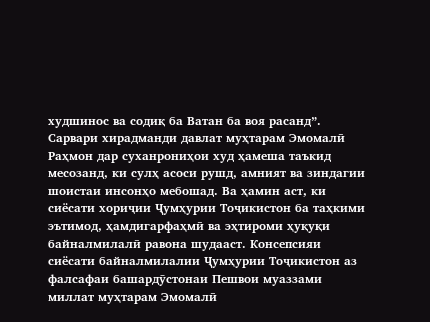худшинос ва содиқ ба Ватан ба воя расанд”.
Сарвари хирадманди давлат муҳтарам Эмомалӣ Раҳмон дар суханрониҳои худ ҳамеша таъкид месозанд, ки сулҳ асоси рушд, амният ва зиндагии шоистаи инсонҳо мебошад. Ва ҳамин аст, ки сиёсати хориҷии Ҷумҳурии Тоҷикистон ба таҳкими эътимод, ҳамдигарфаҳмӣ ва эҳтироми ҳуқуқи байналмилалӣ равона шудааст. Консепсияи сиёсати байналмилалии Ҷумҳурии Тоҷикистон аз фалсафаи башардӯстонаи Пешвои муаззами миллат муҳтарам Эмомалӣ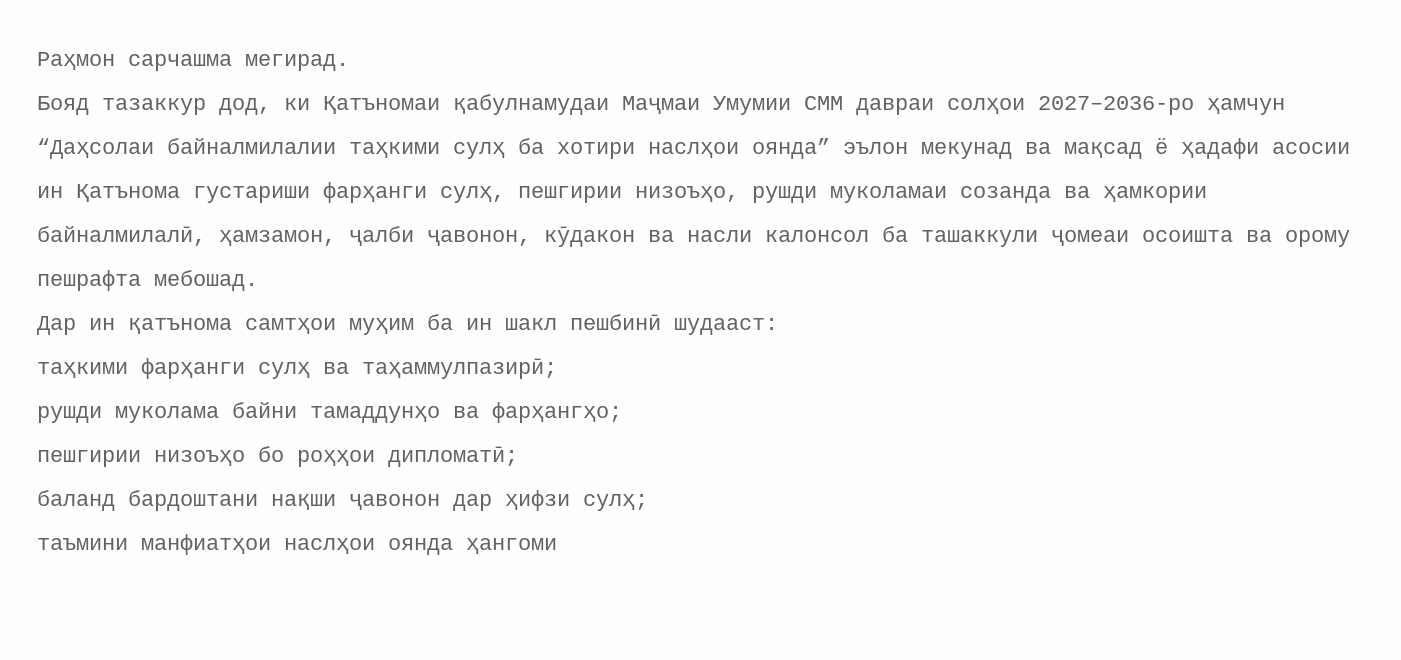Раҳмон сарчашма мегирад.
Бояд тазаккур дод, ки Қатъномаи қабулнамудаи Маҷмаи Умумии СММ давраи солҳои 2027–2036-ро ҳамчун “Даҳсолаи байналмилалии таҳкими сулҳ ба хотири наслҳои оянда” эълон мекунад ва мақсад ё ҳадафи асосии ин Қатънома густариши фарҳанги сулҳ, пешгирии низоъҳо, рушди муколамаи созанда ва ҳамкории байналмилалӣ, ҳамзамон, ҷалби ҷавонон, кӯдакон ва насли калонсол ба ташаккули ҷомеаи осоишта ва орому пешрафта мебошад.
Дар ин қатънома самтҳои муҳим ба ин шакл пешбинӣ шудааст:
таҳкими фарҳанги сулҳ ва таҳаммулпазирӣ;
рушди муколама байни тамаддунҳо ва фарҳангҳо;
пешгирии низоъҳо бо роҳҳои дипломатӣ;
баланд бардоштани нақши ҷавонон дар ҳифзи сулҳ;
таъмини манфиатҳои наслҳои оянда ҳангоми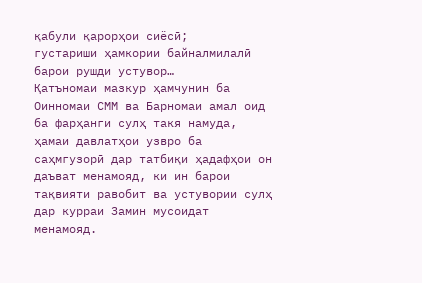қабули қарорҳои сиёсӣ;
густариши ҳамкории байналмилалӣ барои рушди устувор…
Қатъномаи мазкур ҳамчунин ба Оинномаи СММ ва Барномаи амал оид ба фарҳанги сулҳ такя намуда, ҳамаи давлатҳои узвро ба саҳмгузорӣ дар татбиқи ҳадафҳои он даъват менамояд, ки ин барои тақвияти равобит ва устувории сулҳ дар курраи Замин мусоидат менамояд.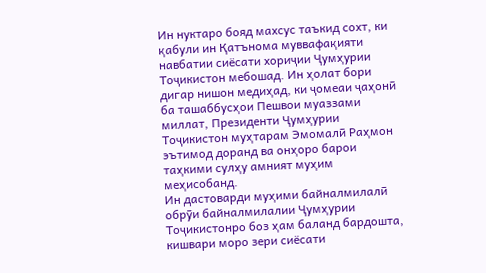Ин нуктаро бояд махсус таъкид сохт, ки қабули ин Қатънома муввафақияти навбатии сиёсати хориҷии Ҷумҳурии Тоҷикистон мебошад. Ин ҳолат бори дигар нишон медиҳад, ки ҷомеаи ҷаҳонӣ ба ташаббусҳои Пешвои муаззами миллат, Президенти Ҷумҳурии Тоҷикистон муҳтарам Эмомалӣ Раҳмон эътимод доранд ва онҳоро барои таҳкими сулҳу амният муҳим меҳисобанд.
Ин дастоварди муҳими байналмилалӣ обрӯи байналмилалии Ҷумҳурии Тоҷикистонро боз ҳам баланд бардошта, кишвари моро зери сиёсати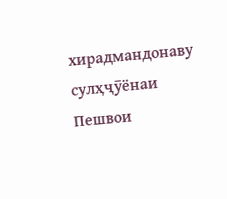хирадмандонаву сулҳҷӯёнаи Пешвои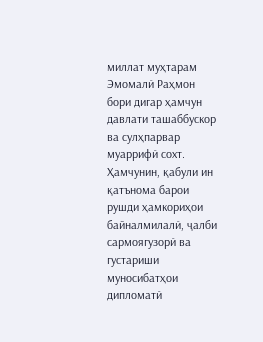миллат муҳтарам Эмомалӣ Раҳмон бори дигар ҳамчун давлати ташаббускор ва сулҳпарвар муаррифӣ сохт.
Ҳамчунин, қабули ин қатънома барои рушди ҳамкориҳои байналмилалӣ, ҷалби сармоягузорӣ ва густариши муносибатҳои дипломатӣ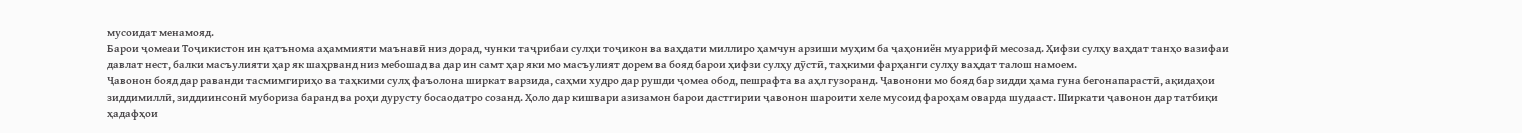мусоидат менамояд.
Барои ҷомеаи Тоҷикистон ин қатънома аҳаммияти маънавӣ низ дорад, чунки таҷрибаи сулҳи тоҷикон ва ваҳдати миллиро ҳамчун арзиши муҳим ба ҷаҳониён муаррифӣ месозад. Ҳифзи сулҳу ваҳдат танҳо вазифаи давлат нест, балки масъулияти ҳар як шаҳрванд низ мебошад ва дар ин самт ҳар яки мо масъулият дорем ва бояд барои ҳифзи сулҳу дӯстӣ, таҳкими фарҳанги сулҳу ваҳдат талош намоем.
Ҷавонон бояд дар раванди тасмимгириҳо ва таҳкими сулҳ фаъолона ширкат варзида, саҳми худро дар рушди ҷомеа обод, пешрафта ва аҳл гузоранд. Ҷавонони мо бояд бар зидди ҳама гуна бегонапарастӣ, ақидаҳои зиддимиллӣ, зиддиинсонӣ мубориза баранд ва роҳи дурусту босаодатро созанд. Ҳоло дар кишвари азизамон барои дастгирии ҷавонон шароити хеле мусоид фароҳам оварда шудааст. Ширкати ҷавонон дар татбиқи ҳадафҳои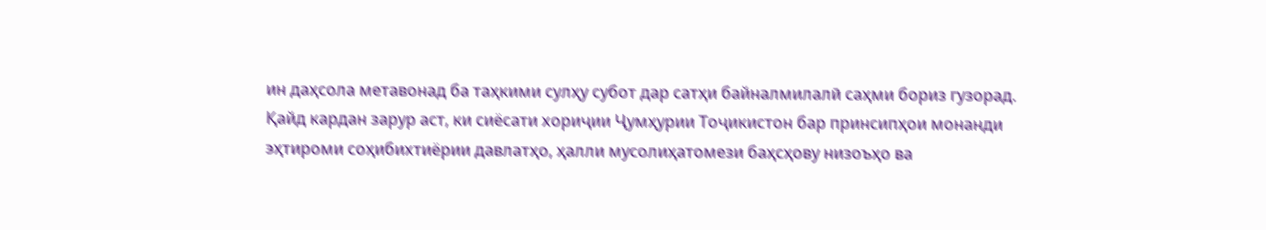ин даҳсола метавонад ба таҳкими сулҳу субот дар сатҳи байналмилалӣ саҳми бориз гузорад.
Қайд кардан зарур аст, ки сиёсати хориҷии Ҷумҳурии Тоҷикистон бар принсипҳои монанди эҳтироми соҳибихтиёрии давлатҳо, ҳалли мусолиҳатомези баҳсҳову низоъҳо ва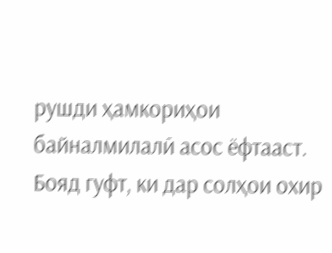рушди ҳамкориҳои байналмилалӣ асос ёфтааст.
Бояд гуфт, ки дар солҳои охир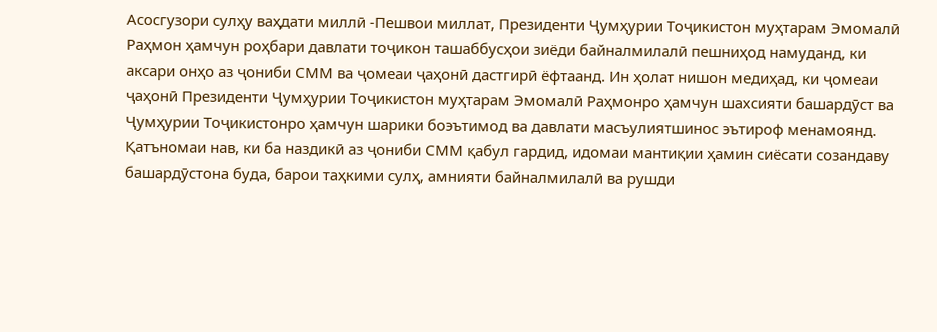Асосгузори сулҳу ваҳдати миллӣ -Пешвои миллат, Президенти Ҷумҳурии Тоҷикистон муҳтарам Эмомалӣ Раҳмон ҳамчун роҳбари давлати тоҷикон ташаббусҳои зиёди байналмилалӣ пешниҳод намуданд, ки аксари онҳо аз ҷониби СММ ва ҷомеаи ҷаҳонӣ дастгирӣ ёфтаанд. Ин ҳолат нишон медиҳад, ки ҷомеаи ҷаҳонӣ Президенти Ҷумҳурии Тоҷикистон муҳтарам Эмомалӣ Раҳмонро ҳамчун шахсияти башардӯст ва Ҷумҳурии Тоҷикистонро ҳамчун шарики боэътимод ва давлати масъулиятшинос эътироф менамоянд.
Қатъномаи нав, ки ба наздикӣ аз ҷониби СММ қабул гардид, идомаи мантиқии ҳамин сиёсати созандаву башардӯстона буда, барои таҳкими сулҳ, амнияти байналмилалӣ ва рушди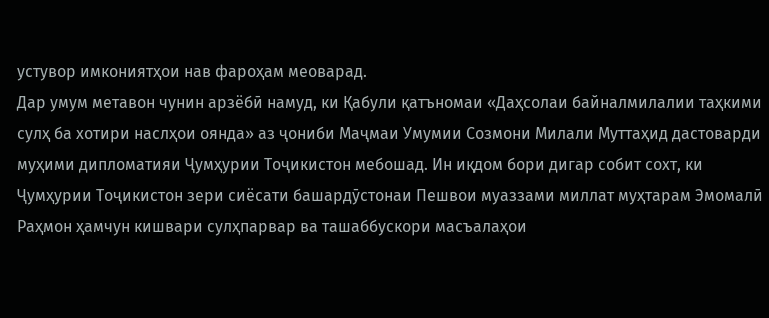устувор имкониятҳои нав фароҳам меоварад.
Дар умум метавон чунин арзёбӣ намуд, ки Қабули қатъномаи «Даҳсолаи байналмилалии таҳкими сулҳ ба хотири наслҳои оянда» аз ҷониби Маҷмаи Умумии Созмони Милали Муттаҳид дастоварди муҳими дипломатияи Ҷумҳурии Тоҷикистон мебошад. Ин иқдом бори дигар собит сохт, ки Ҷумҳурии Тоҷикистон зери сиёсати башардӯстонаи Пешвои муаззами миллат муҳтарам Эмомалӣ Раҳмон ҳамчун кишвари сулҳпарвар ва ташаббускори масъалаҳои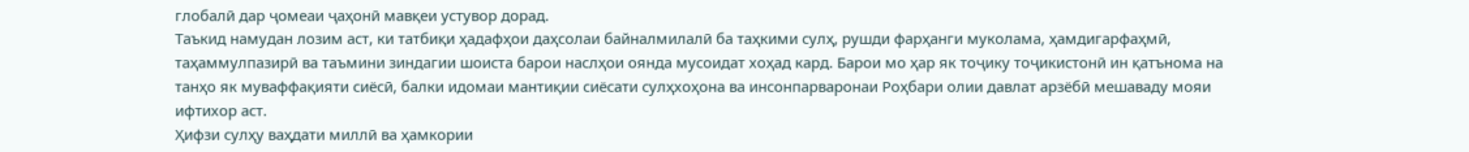глобалӣ дар ҷомеаи ҷаҳонӣ мавқеи устувор дорад.
Таъкид намудан лозим аст, ки татбиқи ҳадафҳои даҳсолаи байналмилалӣ ба таҳкими сулҳ, рушди фарҳанги муколама, ҳамдигарфаҳмӣ, таҳаммулпазирӣ ва таъмини зиндагии шоиста барои наслҳои оянда мусоидат хоҳад кард. Барои мо ҳар як тоҷику тоҷикистонӣ ин қатънома на танҳо як муваффақияти сиёсӣ, балки идомаи мантиқии сиёсати сулҳхоҳона ва инсонпарваронаи Роҳбари олии давлат арзёбӣ мешаваду мояи ифтихор аст.
Ҳифзи сулҳу ваҳдати миллӣ ва ҳамкории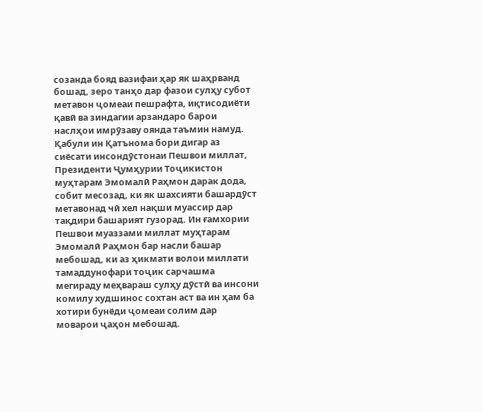созанда бояд вазифаи ҳар як шаҳрванд бошад, зеро танҳо дар фазои сулҳу субот метавон ҷомеаи пешрафта, иқтисодиёти қавӣ ва зиндагии арзандаро барои наслҳои имрӯзаву оянда таъмин намуд. Қабули ин Қатънома бори дигар аз сиёсати инсондӯстонаи Пешвои миллат, Президенти Ҷумҳурии Тоҷикистон муҳтарам Эмомалӣ Раҳмон дарак дода, собит месозад, ки як шахсияти башардӯст метавонад чӣ хел нақши муассир дар тақдири башарият гузорад. Ин ғамхории Пешвои муаззами миллат муҳтарам Эмомалӣ Раҳмон бар насли башар мебошад, ки аз ҳикмати волои миллати тамаддунофари тоҷик сарчашма мегираду меҳвараш сулҳу дӯстӣ ва инсони комилу худшинос сохтан аст ва ин ҳам ба хотири бунёди ҷомеаи солим дар моварои ҷаҳон мебошад.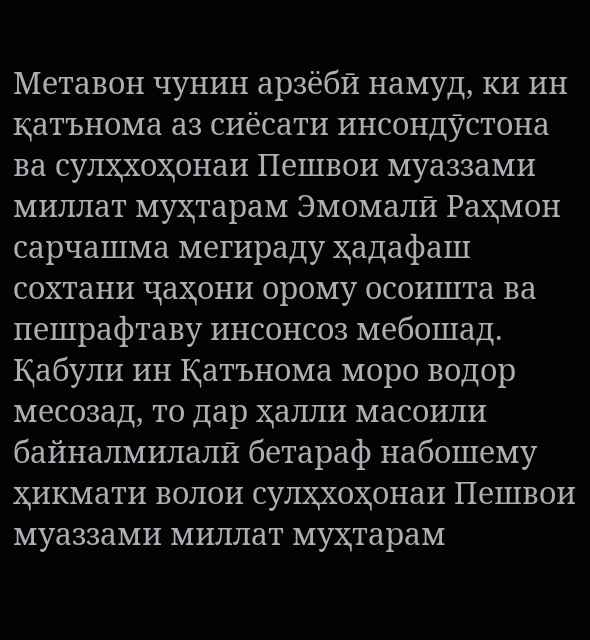Метавон чунин арзёбӣ намуд, ки ин қатънома аз сиёсати инсондӯстона ва сулҳхоҳонаи Пешвои муаззами миллат муҳтарам Эмомалӣ Раҳмон сарчашма мегираду ҳадафаш сохтани ҷаҳони орому осоишта ва пешрафтаву инсонсоз мебошад.
Қабули ин Қатънома моро водор месозад, то дар ҳалли масоили байналмилалӣ бетараф набошему ҳикмати волои сулҳхоҳонаи Пешвои муаззами миллат муҳтарам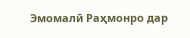Эмомалӣ Раҳмонро дар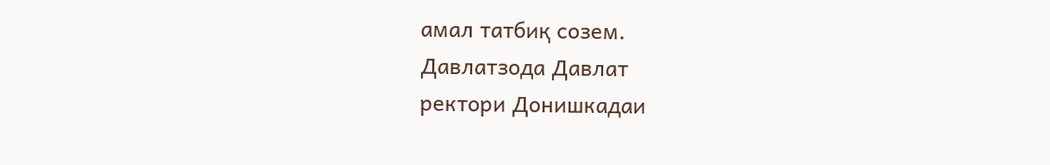амал татбиқ созем.
Давлатзода Давлат
ректори Донишкадаи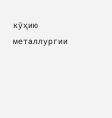кӯҳию металлургии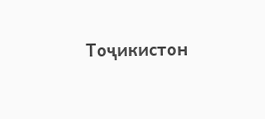Тоҷикистон